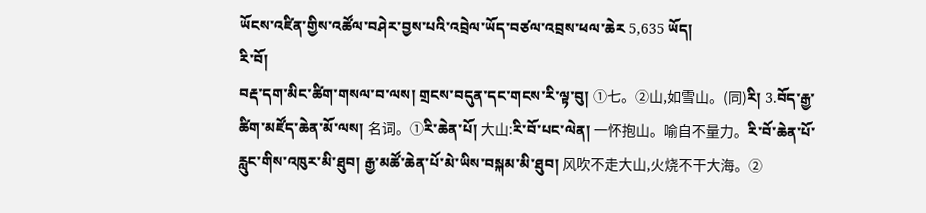ཡོངས་འཛིན་གྱིས་འཚོལ་བཤེར་བྱས་པའི་འབྲེལ་ཡོད་བཙལ་འབྲས་ཕལ་ཆེར 5,635 ཡོད།
རི་བོ།
བརྡ་དག་མིང་ཚིག་གསལ་བ་ལས། གྲངས་བདུན་དང་གངས་རི་ལྟ་བུ། ①七。②山,如雪山。(同)རི། 3.བོད་རྒྱ་ཚིག་མཛོད་ཆེན་མོ་ལས། 名词。①རི་ཆེན་པོ། 大山:རི་བོ་པང་ལེན། 一怀抱山。喻自不量力。རི་བོ་ཆེན་པོ་རླུང་གིས་འཁུར་མི་ཐུབ། རྒྱ་མཚོ་ཆེན་པོ་མེ་ཡིས་བསྐམ་མི་ཐུབ། 风吹不走大山,火烧不干大海。②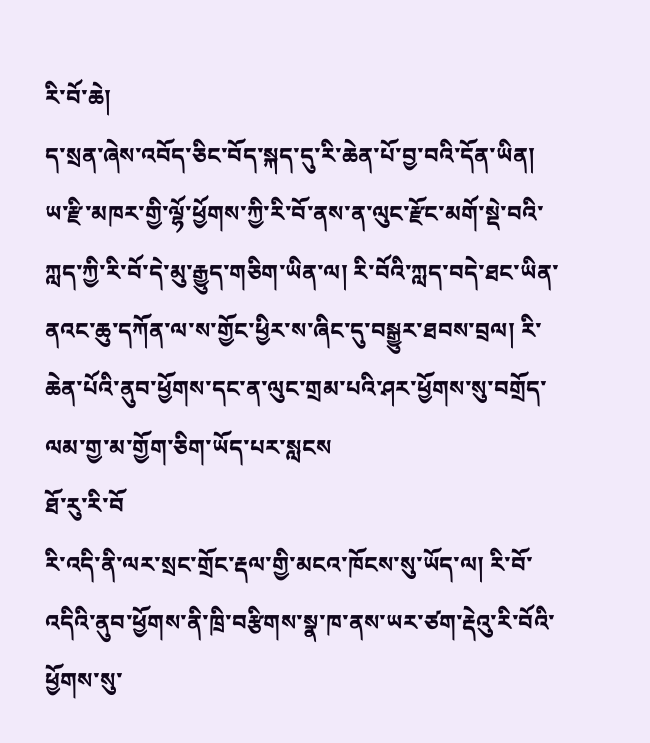རི་བོ་ཆེ།
ད་སྲན་ཞེས་འབོད་ཅིང་བོད་སྐད་དུ་རི་ཆེན་པོ་བྱ་བའི་དོན་ཡིན། ཡ་རྫི་མཁར་གྱི་ལྷོ་ཕྱོགས་ཀྱི་རི་བོ་ནས་ན་ལུང་རྫོང་མགོ་སྡེ་བའི་ཀླད་ཀྱི་རི་བོ་དེ་མུ་རྒྱུད་གཅིག་ཡིན་ལ། རི་བོའི་ཀླད་བདེ་ཐང་ཡིན་ནའང་ཆུ་དཀོན་ལ་ས་གྱོང་ཕྱིར་ས་ཞིང་དུ་བསྒྱུར་ཐབས་བྲལ། རི་ཆེན་པོའི་ནུབ་ཕྱོགས་དང་ན་ལུང་གྲམ་པའི་ཤར་ཕྱོགས་སུ་བགྲོད་ལམ་གྱ་མ་གྱོག་ཅིག་ཡོད་པར་སླངས
ཐོ་རུ་རི་བོ
རི་འདི་ནི་ལར་སྲང་གྲོང་རྡལ་གྱི་མངའ་ཁོངས་སུ་ཡོད་ལ། རི་བོ་འདིའི་ནུབ་ཕྱོགས་ནི་ཁྲི་བརྩིགས་སྣ་ཁ་ནས་ཡར་ཙག་རྡེའུ་རི་བོའི་ཕྱོགས་སུ་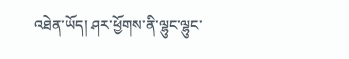འཐེན་ཡོད། ཤར་ཕྱོགས་ནི་ལྷུང་ལྷུང་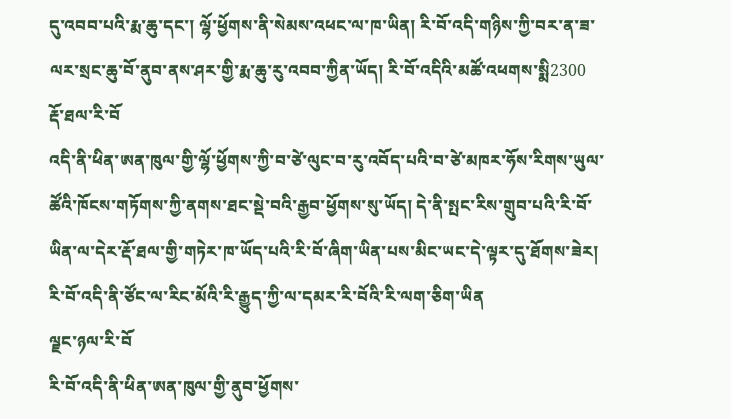དུ་འབབ་པའི་རྨ་ཆུ་དང་། ལྷོ་ཕྱོགས་ནི་སེམས་འཕང་ལ་ཁ་ཡིན། རི་བོ་འདི་གཉིས་ཀྱི་བར་ན་ཟ་ལར་སྲང་ཆུ་བོ་ནུབ་ནས་ཤར་གྱི་རྨ་ཆུ་རུ་འབབ་ཀྱིན་ཡོད། རི་བོ་འདིའི་མཚོ་འཕགས་སྨི2300
རྡོ་ཐལ་རི་བོ
འདི་ནི་ཕིན་ཨན་ཁུལ་གྱི་ལྷོ་ཕྱོགས་ཀྱི་བ་ཙེ་ལུང་བ་རུ་འབོད་པའི་བ་ཙེ་མཁར་ཧོས་རིགས་ཡུལ་ཚོའི་ཁོངས་གཏོགས་ཀྱི་ནགས་ཐང་སྡེ་བའི་རྒྱབ་ཕྱོགས་སུ་ཡོད། དེ་ནི་སྤང་རིས་གྲུབ་པའི་རི་བོ་ཡིན་ལ་དེར་རྡོ་ཐལ་གྱི་གཏེར་ཁ་ཡོད་པའི་རི་བོ་ཞིག་ཡིན་པས་མིང་ཡང་དེ་ལྟར་དུ་ཐོགས་ཟེར། རི་བོ་འདི་ནི་ཙོང་ལ་རིང་མོའི་རི་རྒྱུད་ཀྱི་ལ་དམར་རི་བོའི་རི་ལག་ཅིག་ཡིན
ལྗང་ཉལ་རི་བོ
རི་བོ་འདི་ནི་ཕིན་ཨན་ཁུལ་གྱི་ནུབ་ཕྱོགས་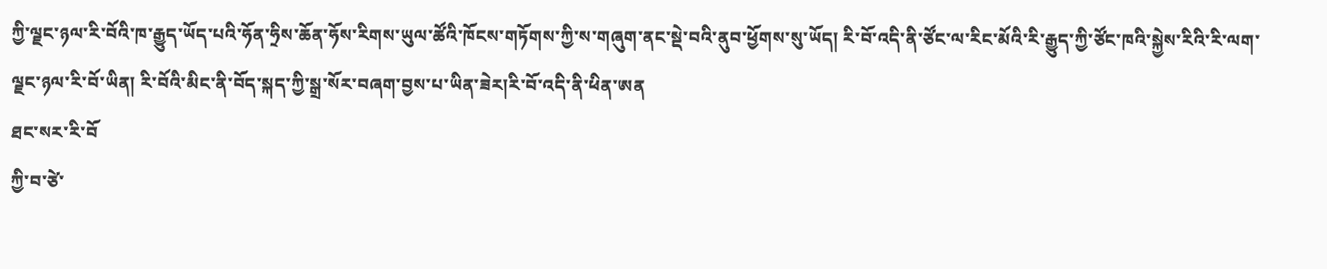ཀྱི་ལྗང་ཉལ་རི་བོའི་ཁ་རྒྱུད་ཡོད་པའི་ཧོན་ཧྲིས་ཆོན་ཧོས་རིགས་ཡུལ་ཚོའི་ཁོངས་གཏོགས་ཀྱི་ས་གཞུག་ནང་སྡེ་བའི་ནུབ་ཕྱོགས་སུ་ཡོད། རི་བོ་འདི་ནི་ཙོང་ལ་རིང་མོའི་རི་རྒྱུད་ཀྱི་ཙོང་ཁའི་སྐྱེས་རིའི་རི་ལག་ལྗང་ཉལ་རི་བོ་ཡིན། རི་བོའི་མིང་ནི་བོད་སྐད་ཀྱི་སྒྲ་སོར་བཞག་བྱས་པ་ཡིན་ཟེར།རི་བོ་འདི་ནི་ཕིན་ཨན
ཐང་སར་རི་བོ
ཀྱི་བ་ཙེ་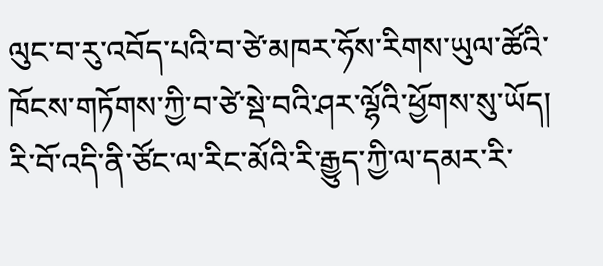ལུང་བ་རུ་འབོད་པའི་བ་ཙེ་མཁར་ཧོས་རིགས་ཡུལ་ཚོའི་ཁོངས་གཏོགས་ཀྱི་བ་ཙེ་སྡེ་བའི་ཤར་ལྷོའི་ཕྱོགས་སུ་ཡོད། རི་བོ་འདི་ནི་ཙོང་ལ་རིང་མོའི་རི་རྒྱུད་ཀྱི་ལ་དམར་རི་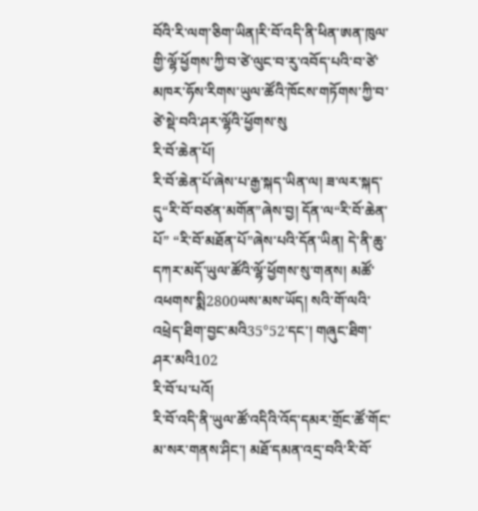བོའི་རི་ལག་ཅིག་ཡིན།རི་བོ་འདི་ནི་ཕིན་ཨན་ཁུལ་གྱི་ལྷོ་ཕྱོགས་ཀྱི་བ་ཙེ་ལུང་བ་རུ་འབོད་པའི་བ་ཙེ་མཁར་ཧོས་རིགས་ཡུལ་ཚོའི་ཁོངས་གཏོགས་ཀྱི་བ་ཙེ་སྡེ་བའི་ཤར་ལྷོའི་ཕྱོགས་སུ
རི་བོ་ཆེན་པོ།
རི་བོ་ཆེན་པོ་ཞེས་པ་རྒྱ་སྐད་ཡིན་ལ། ཟ་ལར་སྐད་དུ“རི་བོ་བཙན་མགོན”ཞེས་བྱ། དོན་ལ“རི་བོ་ཆེན་པོ” “རི་བོ་མཐོན་པོ”ཞེས་པའི་དོན་ཡིན། དེ་ནི་ཆུ་དཀར་མདོ་ཡུལ་ཚོའི་ལྷོ་ཕྱོགས་སུ་གནས། མཚོ་འཕགས་སྨི2800ཡས་མས་ཡོད། སའི་གོ་ལའི་འཕྲེད་ཐིག་བྱང་མའི35°52'དང་། གཞུང་ཐིག་ཤར་མའི102
རི་བོ་པ་པའོ།
རི་བོ་འདི་ནི་ཡུལ་ཚོ་འདིའི་འོད་དམར་གྲོང་ཚོ་གོང་མ་སར་གནས་ཤིང་། མཐོ་དམན་འདྲ་བའི་རི་བོ་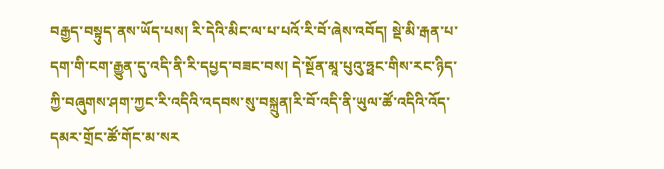བརྒྱད་བསྟུད་ནས་ཡོད་པས། རི་དེའི་མིང་ལ་པ་པའོ་རི་བོ་ཞེས་འབོད། སྡེ་མི་རྒན་པ་དག་གི་ངག་རྒྱུན་དུ་འདི་ནི་རི་དཔྱད་བཟང་བས། དེ་སྔོན་མཱ་པུའུ་ཧྥང་གིས་རང་ཉིད་ཀྱི་བཞུགས་ཤག་ཀྱང་རི་འདིའི་འདབས་སུ་བསྐྲུན།རི་བོ་འདི་ནི་ཡུལ་ཚོ་འདིའི་འོད་དམར་གྲོང་ཚོ་གོང་མ་སར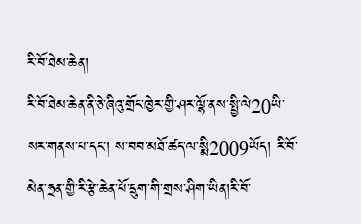རི་བོ་ཐེམ་ཆེན།
རི་བོ་ཐེམ་ཆེན་ནི་ཅེ་ཞིའུ་གྲོང་ཁྱེར་གྱི་ཤར་ལྷོ་ནས་སྤྱི་ལེ20ཡི་སར་གནས་པ་དང་། ས་བབ་མཐོ་ཚད་ལ་སྨི2009ཡོད། རི་བོ་མེན་ཧྲན་གྱི་རི་རྩེ་ཆེན་པོ་དྲུག་གི་གྲས་ཤིག་ཡིན།རི་བོ་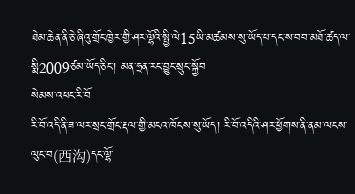ཐེམ་ཆེན་ནི་ཅེ་ཞིའུ་གྲོང་ཁྱེར་གྱི་ཤར་ལྷོའི་སྤྱི་ལེ15ཡི་མཚམས་སུ་ཡོད་པ་དང་ས་བབ་མཐོ་ཚད་ལ་སྨི2009ཙམ་ཡོད་ཅིང་། མན་ཧྲན་རང་བྱུང་སྲུང་སྐྱོབ
སེམས་འཕང་རི་བོ
རི་བོ་འདི་ནི་ཟ་ལར་སྲང་གྲོང་རྡལ་གྱི་མངའ་ཁོངས་སུ་ཡོད། རི་བོ་འདིའི་ཤར་ཕྱོགས་ནི་ནམ་ལངས་ལུང་བ(西沟)དང་ལྷོ་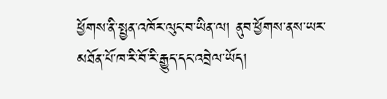ཕྱོགས་ནི་སྤྱན་འཁོར་ལུང་བ་ཡིན་ལ། ནུབ་ཕྱོགས་ནས་ཡར་མཐོན་པོ་ཁ་རི་བོ་རི་རྒྱུད་དང་འབྲེལ་ཡོད།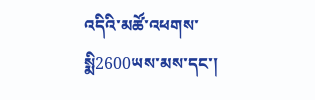འདིའི་མཚོ་འཕགས་སྨི2600ཡས་མས་དང་།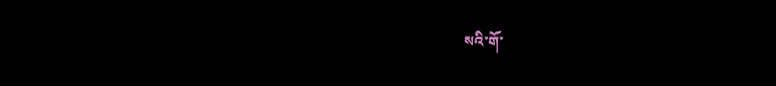སའི་གོ་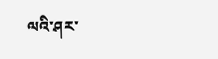ལའི་ཤར་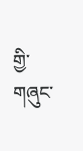གྱི་གཞུང་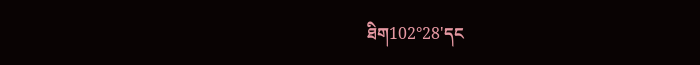ཐིག102°28'དང